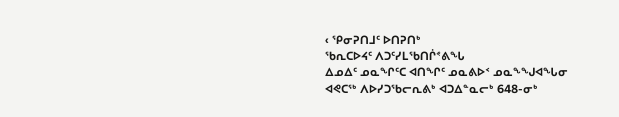‹ ᕿᓂᕈᑎᒧᑦ ᐅᑎᕈᑎᒃ
ᖃᕆᑕᐅᔦᑦ ᐱᑐᑦᓯᒪᖃᑎᒌᕝᕕᖓ
ᐃᓄᐃᑦ ᓄᓇᖏᑦᑕ ᐊᑎᖏᑦ ᓄᓇᕕᐅᑉ ᓄᓇᖕᖑᐊᖓᓂ
ᐊᕙᑕᖅ ᐱᐅᓯᑐᖃᓕᕆᕕᒃ ᐊᑐᐃᓐᓇᓕᒃ 648-ᓂᒃ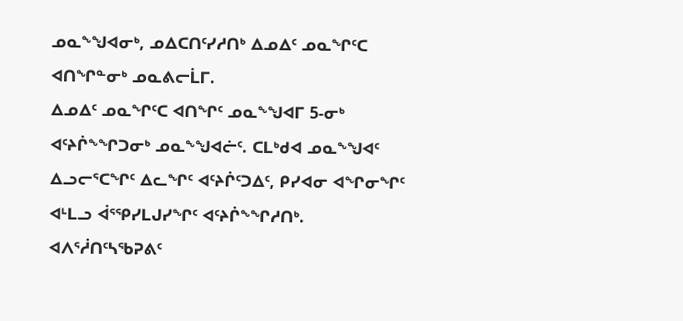ᓄᓇᖕᖑᐊᓂᒃ, ᓄᐃᑕᑎᑦᓯᓱᑎᒃ ᐃᓄᐃᑦ ᓄᓇᖏᑦᑕ ᐊᑎᖏᓐᓂᒃ ᓄᓇᕕᓕᒫᒥ.
ᐃᓄᐃᑦ ᓄᓇᖏᑦᑕ ᐊᑎᖏᑦ ᓄᓇᖕᖑᐊᒥ 5-ᓂᒃ ᐊᑦᔨᒌᖕᖏᑐᓂᒃ ᓄᓇᖕᖑᐊᓖᑦ. ᑕᒪᒃᑯᐊ ᓄᓇᖕᖑᐊᑦ ᐃᓗᓕᕐᑕᖏᑦ ᐃᓚᖏᑦ ᐊᑦᔨᒌᑦᑐᐃᑦ, ᑭᓯᐊᓂ ᐊᖏᓂᖏᑦ ᐊᒻᒪᓗ ᐋᕐᕿᓯᒪᒍᓯᖏᑦ ᐊᑦᔨᒌᖕᖏᓱᑎᒃ.
ᐊᐱᕐᓲᑎᑦᓴᖃᕈᕕᑦ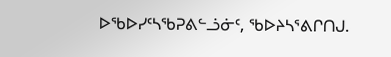ᐅᖃᐅᓯᑦᓴᖃᕈᕕᓪᓘᓃᑦ, ᖃᐅᔨᓴᕐᕕᒋᑎᒍ.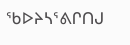ᖃᐅᔨᓴᕐᕕᒋᑎᒍ